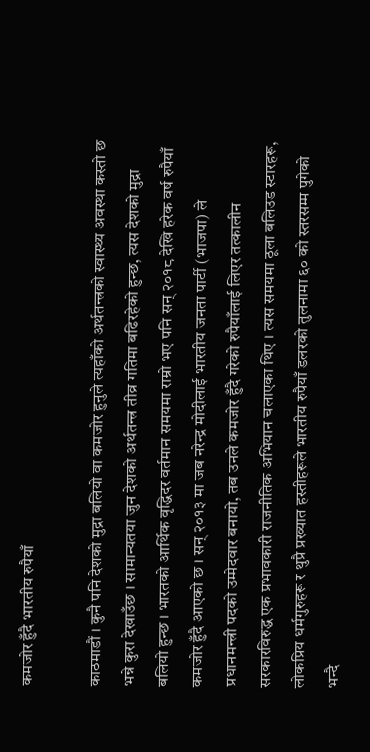कमजोर हुँदै भारतीय रुपैयाँ

काठमाडौं । कुनै पनि देशको मुद्रा बलियो वा कमजोर हुनुले त्यहाँको अर्थतन्त्रको स्वास्थ्य अवस्था कस्तो छ भन्ने कुरा देखाउँछ । सामान्यतया जुन देशको अर्थतन्त्र तीव्र गतिमा बढिरहेको हुन्छ, त्यस देशको मुद्रा बलियो हुन्छ । भारतको आर्थिक वृद्धिदर वर्तमान समयमा राम्रो भए पनि सन् २०१८ देखि हरेक वर्ष रुपैयाँ कमजोर हुँदै आएको छ । सन् २०१३ मा जब नरेन्द्र मोदीलाई भारतीय जनता पार्टी (भाजपा) ले प्रधानमन्त्री पदको उम्मेदवार बनायो, तब उनले कमजोर हुँदै गरेको रुपैयाँलाई लिएर तत्कालीन सरकारविरुद्ध एक प्रभावकारी राजनीतिक अभियान चलाएका थिए । त्यस समयमा ठूला बलिउड स्टारहरू, लोकप्रिय धर्मगुरुहरू र थुप्रै प्रख्यात हस्तीहरूले भारतीय रुपैयाँ डलरको तुलनामा ६० को स्तरसम्म पुगेको भन्दै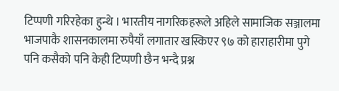टिप्पणी गरिरहेका हुन्थे । भारतीय नागरिकहरूले अहिले सामाजिक सञ्जालमा भाजपाकै शासनकालमा रुपैयाँ लगातार खस्किएर ९७ को हाराहारीमा पुगे पनि ‍कसैको पनि केही टिप्पणी ‍‍छैन भन्दै प्रश्न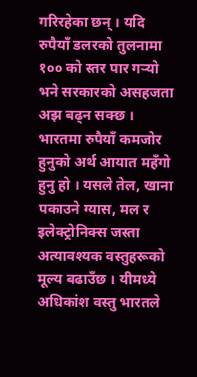गरिरहेका छन् । यदि रुपैयाँ डलरको तुलनामा १०० को स्तर पार गर्‍यो भने सरकारको असहजता अझ बढ्न सक्छ । भारतमा रुपैयाँ कमजोर हुनुको अर्थ आयात महँगो हुनु हो । यसले तेल, खाना पकाउने ग्यास, मल र इलेक्ट्रोनिक्स जस्ता अत्यावश्यक वस्तुहरूको मूल्य बढाउँछ । यीमध्ये अधिकांश वस्तु भारतले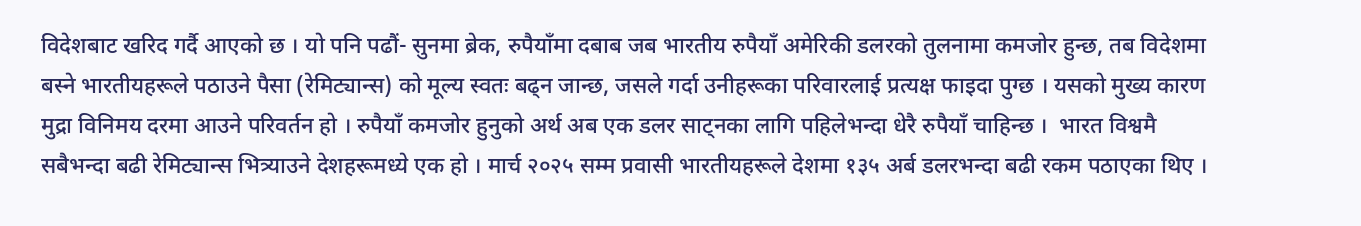विदेशबाट खरिद गर्दै आएको छ । यो पनि पढौं- सुनमा ब्रेक, रुपैयाँमा दबाब जब भारतीय रुपैयाँ अमेरिकी डलरको तुलनामा कमजोर हुन्छ, तब विदेशमा बस्ने भारतीयहरूले पठाउने पैसा (रेमिट्यान्स) को मूल्य स्वतः बढ्न जान्छ, जसले गर्दा उनीहरूका परिवारलाई प्रत्यक्ष फाइदा पुग्छ । यसको मुख्य कारण मुद्रा विनिमय दरमा आउने परिवर्तन हो । रुपैयाँ कमजोर हुनुको अर्थ अब एक डलर साट्नका लागि पहिलेभन्दा धेरै रुपैयाँ चाहिन्छ ।  भारत विश्वमै सबैभन्दा बढी रेमिट्यान्स भित्र्याउने देशहरूमध्ये एक हो । मार्च २०२५ सम्म प्रवासी भारतीयहरूले देशमा १३५ अर्ब डलरभन्दा बढी रकम पठाएका थिए ।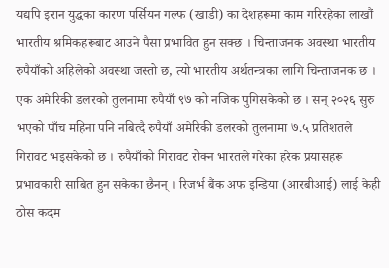यद्यपि इरान युद्धका कारण पर्सियन गल्फ (खाडी) का देशहरूमा काम गरिरहेका लाखौं भारतीय श्रमिकहरूबाट आउने पैसा प्रभावित हुन सक्छ । चिन्ताजनक अवस्था भारतीय रुपैयाँको अहिलेको अवस्था जस्तो छ, त्यो भारतीय अर्थतन्त्रका लागि चिन्ताजनक छ । एक अमेरिकी डलरको तुलनामा रुपैयाँ ९७ को नजिक पुगिसकेको छ । सन् २०२६ सुरु भएको पाँच महिना पनि नबित्दै रुपैयाँ अमेरिकी डलरको तुलनामा ७.५ प्रतिशतले गिरावट भइसकेको छ । रुपैयाँको गिरावट रोक्न भारतले गरेका हरेक प्रयासहरू प्रभावकारी साबित हुन सकेका छैनन् । रिजर्भ बैंक अफ इन्डिया (आरबीआई) लाई केही ठोस कदम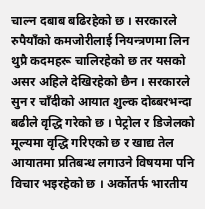चाल्न दबाब बढिरहेको छ । सरकारले रुपैयाँको कमजोरीलाई नियन्त्रणमा लिन थुप्रै कदमहरू चालिरहेको छ तर यसको असर अहिले देखिरहेको छैन । सरकारले सुन र चाँदीको आयात शुल्क दोब्बरभन्दा बढीले वृद्धि गरेको छ । पेट्रोल र डिजेलको मूल्यमा वृद्धि गरिएको छ र खाद्य तेल आयातमा प्रतिबन्ध लगाउने विषयमा पनि विचार भइरहेको छ । अर्कोतर्फ भारतीय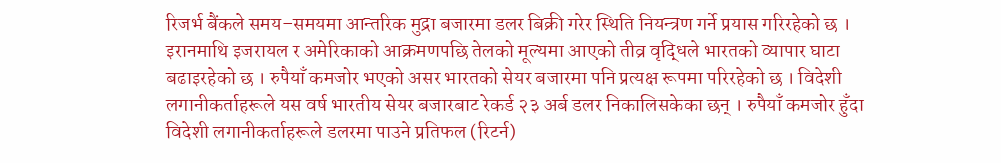रिजर्भ बैंकले समय–समयमा आन्तरिक मुद्रा बजारमा डलर बिक्री गरेर स्थिति नियन्त्रण गर्ने प्रयास गरिरहेको छ । इरानमाथि इजरायल र अमेरिकाको आक्रमणपछि तेलको मूल्यमा आएको तीव्र वृद्धिले भारतको व्यापार घाटा बढाइरहेको छ । रुपैयाँ कमजोर भएको असर भारतको सेयर बजारमा पनि प्रत्यक्ष रूपमा परिरहेको छ । विदेशी लगानीकर्ताहरूले यस वर्ष भारतीय सेयर बजारबाट रेकर्ड २३ अर्ब डलर निकालिसकेका छन् । रुपैयाँ कमजोर हुँदा विदेशी लगानीकर्ताहरूले डलरमा पाउने प्रतिफल (रिटर्न)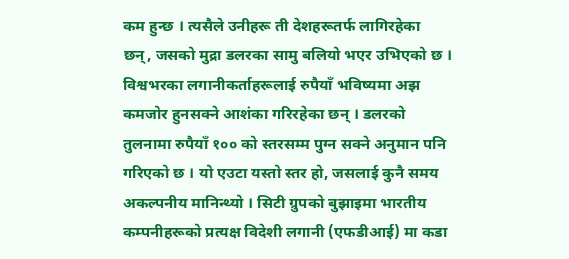कम हुन्छ । त्यसैले उनीहरू ती देशहरूतर्फ लागिरहेका छन्, जसको मुद्रा डलरका सामु बलियो भएर उभिएको छ । विश्वभरका लगानीकर्ताहरूलाई रुपैयाँ भविष्यमा अझ कमजोर हुनसक्ने आशंका गरिरहेका छन् । डलरको तुलनामा रुपैयाँ १०० को स्तरसम्म पुग्न सक्ने अनुमान पनि गरिएको छ । यो एउटा यस्तो स्तर हो, जसलाई कुनै समय अकल्पनीय मानिन्थ्यो । सिटी ग्रुपको बुझाइमा भारतीय कम्पनीहरूको प्रत्यक्ष विदेशी लगानी (एफडीआई) मा कडा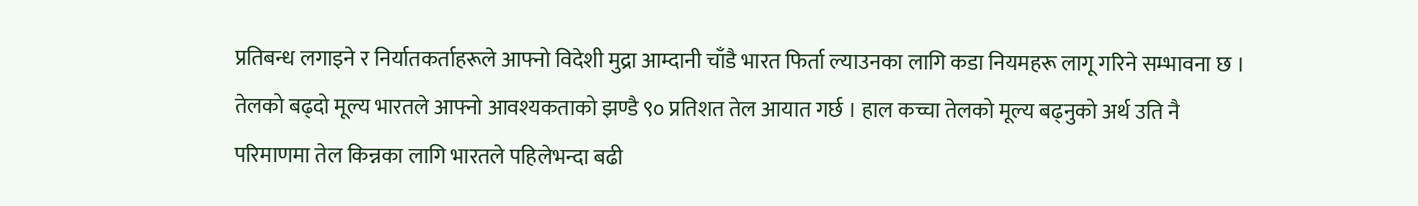प्रतिबन्ध लगाइने र निर्यातकर्ताहरूले आफ्नो विदेशी मुद्रा आम्दानी चाँडै भारत फिर्ता ल्याउनका लागि कडा नियमहरू लागू गरिने सम्भावना छ । तेलको बढ्दो मूल्य भारतले आफ्नो आवश्यकताको झण्डै ९० प्रतिशत तेल आयात गर्छ । हाल कच्चा तेलको मूल्य बढ्नुको अर्थ उति नै परिमाणमा तेल किन्नका लागि भारतले पहिलेभन्दा बढी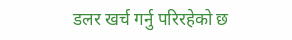डलर खर्च गर्नु परिरहेको छ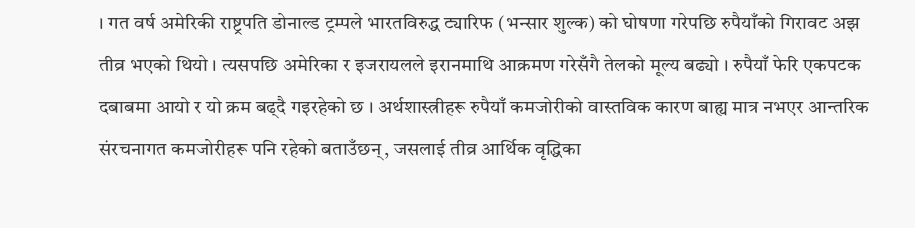। गत वर्ष अमेरिकी राष्ट्रपति डोनाल्ड ट्रम्पले भारतविरुद्ध ट्यारिफ (भन्सार शुल्क) को घोषणा गरेपछि रुपैयाँको गिरावट अझ तीव्र भएको थियो । त्यसपछि अमेरिका र इजरायलले इरानमाथि आक्रमण गरेसँगै तेलको मूल्य बढ्यो । रुपैयाँ फेरि एकपटक दबाबमा आयो र यो क्रम बढ्दै गइरहेको छ । अर्थशास्त्रीहरू रुपैयाँ कमजोरीको वास्तविक कारण बाह्य मात्र नभएर आन्तरिक संरचनागत कमजोरीहरू पनि रहेको बताउँछन्, जसलाई तीव्र आर्थिक वृद्धिका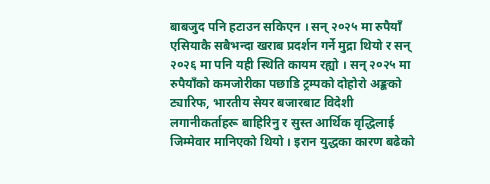बाबजुद पनि हटाउन सकिएन । सन् २०२५ मा रुपैयाँ एसियाकै सबैभन्दा खराब प्रदर्शन गर्ने मुद्रा थियो र सन् २०२६ मा पनि यही स्थिति कायम रह्यो । सन् २०२५ मा रुपैयाँको कमजोरीका पछाडि ट्रम्पको दोहोरो अङ्कको ट्यारिफ, भारतीय सेयर बजारबाट विदेशी लगानीकर्ताहरू बाहिरिनु र सुस्त आर्थिक वृद्धिलाई जिम्मेवार मानिएको थियो । इरान युद्धका कारण बढेको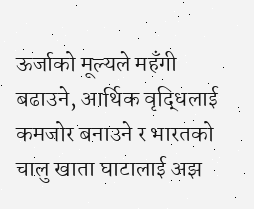ऊर्जाको मूल्यले महँगी बढाउने, आर्थिक वृद्धिलाई कमजोर बनाउने र भारतको चालु खाता घाटालाई अझ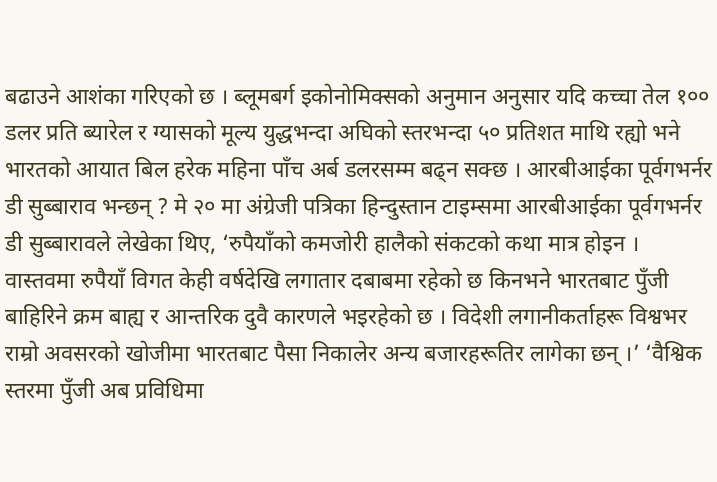बढाउने आशंका गरिएको छ । ब्लूमबर्ग इकोनोमिक्सको अनुमान अनुसार यदि कच्चा तेल १०० डलर प्रति ब्यारेल र ग्यासको मूल्य युद्धभन्दा अघिको स्तरभन्दा ५० प्रतिशत माथि रह्यो भने भारतको आयात बिल हरेक महिना पाँच अर्ब डलरसम्म बढ्न सक्छ । आरबीआईका पूर्वगभर्नर डी सुब्बाराव भन्छन् ? मे २० मा अंग्रेजी पत्रिका हिन्दुस्तान टाइम्समा आरबीआईका पूर्वगभर्नर डी सुब्बारावले लेखेका थिए, ‘रुपैयाँको कमजोरी हालैको संकटको कथा मात्र होइन । वास्तवमा रुपैयाँ विगत केही वर्षदेखि लगातार दबाबमा रहेको छ किनभने भारतबाट पुँजी बाहिरिने क्रम बाह्य र आन्तरिक दुवै कारणले भइरहेको छ । विदेशी लगानीकर्ताहरू विश्वभर राम्रो अवसरको खोजीमा भारतबाट पैसा निकालेर अन्य बजारहरूतिर लागेका छन् ।’ ‘वैश्विक स्तरमा पुँजी अब प्रविधिमा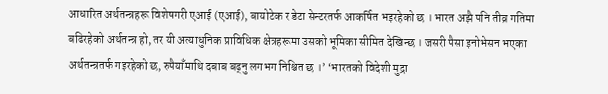आधारित अर्थतन्त्रहरू विशेषगरी एआई (एआई), बायोटेक र डेटा सेन्टरतर्फ आकर्षित भइरहेको छ । भारत अझै पनि तीव्र गतिमा बढिरहेको अर्थतन्त्र हो, तर यी अत्याधुनिक प्राविधिक क्षेत्रहरूमा उसको भूमिका सीमित देखिन्छ । जसरी पैसा इनोभेसन भएका अर्थतन्त्रतर्फ गइरहेको छ, रुपैयाँमाथि दबाब बढ्नु लगभग निश्चित छ ।’ ‘भारतको विदेशी मुद्रा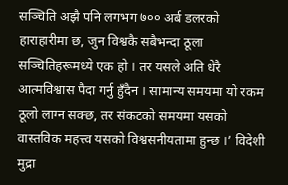सञ्चिति अझै पनि लगभग ७०० अर्ब डलरको हाराहारीमा छ, जुन विश्वकै सबैभन्दा ठूला सञ्चितिहरूमध्ये एक हो । तर यसले अति धेरै आत्मविश्वास पैदा गर्नु हुँदैन । सामान्य समयमा यो रकम ठूलो लाग्न सक्छ, तर संकटको समयमा यसको वास्तविक महत्त्व यसको विश्वसनीयतामा हुन्छ ।’ विदेशी मुद्रा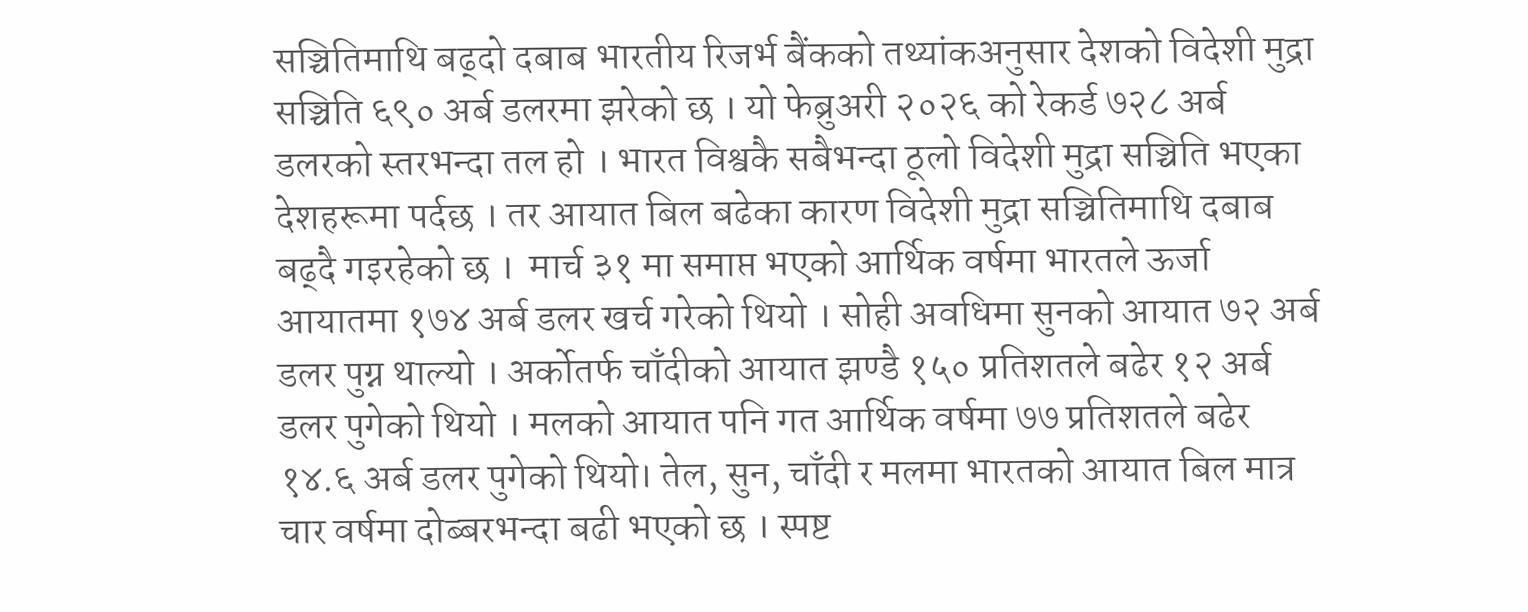सञ्चितिमाथि बढ्दो दबाब भारतीय रिजर्भ बैंकको तथ्यांकअनुसार देशको विदेशी मुद्रा सञ्चिति ६९० अर्ब डलरमा झरेको छ । यो फेब्रुअरी २०२६ को रेकर्ड ७२८ अर्ब डलरको स्तरभन्दा तल हो । भारत विश्वकै सबैभन्दा ठूलो विदेशी मुद्रा सञ्चिति भएका देशहरूमा पर्दछ । तर आयात बिल बढेका कारण विदेशी मुद्रा सञ्चितिमाथि दबाब बढ्दै गइरहेको छ ।  मार्च ३१ मा समाप्त भएको आर्थिक वर्षमा भारतले ऊर्जा आयातमा १७४ अर्ब डलर खर्च गरेको थियो । सोही अवधिमा सुनको आयात ७२ अर्ब डलर पुग्न थाल्यो । अर्कोतर्फ चाँदीको आयात झण्डै १५० प्रतिशतले बढेर १२ अर्ब डलर पुगेको थियो । मलको आयात पनि गत आर्थिक वर्षमा ७७ प्रतिशतले बढेर १४.६ अर्ब डलर पुगेको थियो। तेल, सुन, चाँदी र मलमा भारतको आयात बिल मात्र चार वर्षमा दोब्बरभन्दा बढी भएको छ । स्पष्ट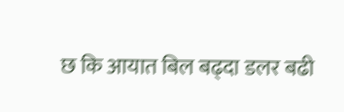छ कि आयात बिल बढ्दा डलर बढी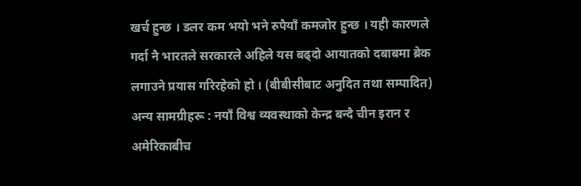खर्च हुन्छ । डलर कम भयो भने रुपैयाँ कमजोर हुन्छ । यही कारणले गर्दा नै भारतले सरकारले अहिले यस बढ्दो आयातको दबाबमा ब्रेक लगाउने प्रयास गरिरहेको हो । (बीबीसीबाट अनुदित तथा सम्पादित) अन्य सामग्रीहरू : नयाँ विश्व व्यवस्थाको केन्द्र बन्दै चीन इरान र अमेरिकाबीच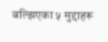बल्झिएका ५ मुद्दाहरू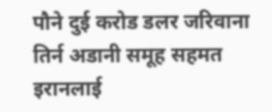पौने दुई करोड डलर जरिवाना तिर्न अडानी समूह सहमत इरानलाई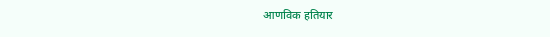आणविक हतियार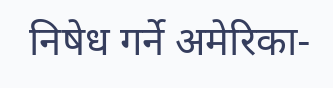निषेध गर्ने अमेरिका-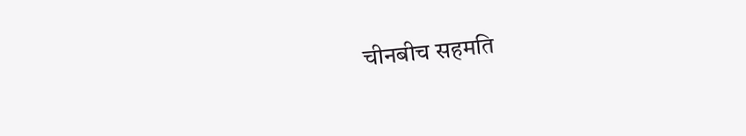चीनबीच सहमति